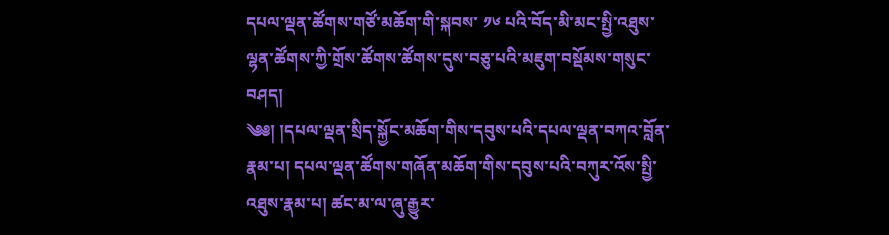དཔལ་ལྡན་ཚོགས་གཙོ་མཆོག་གི་སྐབས་ ༡༦ པའི་བོད་མི་མང་སྤྱི་འཐུས་ལྷན་ཚོགས་ཀྱི་གྲོས་ཚོགས་ཚོགས་དུས་བཅུ་པའི་མཇུག་བསྡོམས་གསུང་བཤད།
༄༅། །དཔལ་ལྡན་སྲིད་སྐྱོང་མཆོག་གིས་དབུས་པའི་དཔལ་ལྡན་བཀའ་བློན་རྣམ་པ། དཔལ་ལྡན་ཚོགས་གཞོན་མཆོག་གིས་དབུས་པའི་བཀུར་འོས་སྤྱི་འཐུས་རྣམ་པ། ཚང་མ་ལ་ཞུ་རྒྱུར་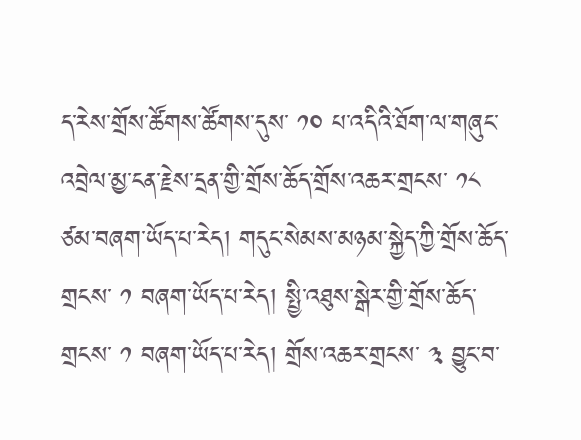ད་རེས་གྲོས་ཚོགས་ཚོགས་དུས་ ༡༠ པ་འདིའི་ཐོག་ལ་གཞུང་འབྲེལ་མྱ་ངན་རྗེས་དྲན་གྱི་གྲོས་ཆོད་གྲོས་འཆར་གྲངས་ ༡༨ ཙམ་བཞག་ཡོད་པ་རེད། གདུང་སེམས་མཉམ་སྐྱེད་ཀྱི་གྲོས་ཆོད་གྲངས་ ༡ བཞག་ཡོད་པ་རེད། སྤྱི་འཐུས་སྒེར་གྱི་གྲོས་ཆོད་གྲངས་ ༡ བཞག་ཡོད་པ་རེད། གྲོས་འཆར་གྲངས་ ༣ བྱུང་བ་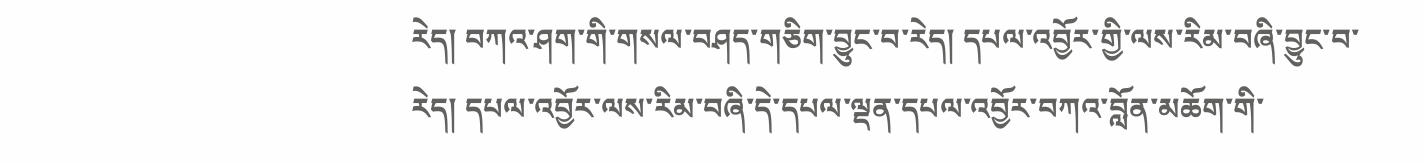རེད། བཀའ་ཤག་གི་གསལ་བཤད་གཅིག་བྱུང་བ་རེད། དཔལ་འབྱོར་གྱི་ལས་རིམ་བཞི་བྱུང་བ་རེད། དཔལ་འབྱོར་ལས་རིམ་བཞི་དེ་དཔལ་ལྡན་དཔལ་འབྱོར་བཀའ་བློན་མཆོག་གི་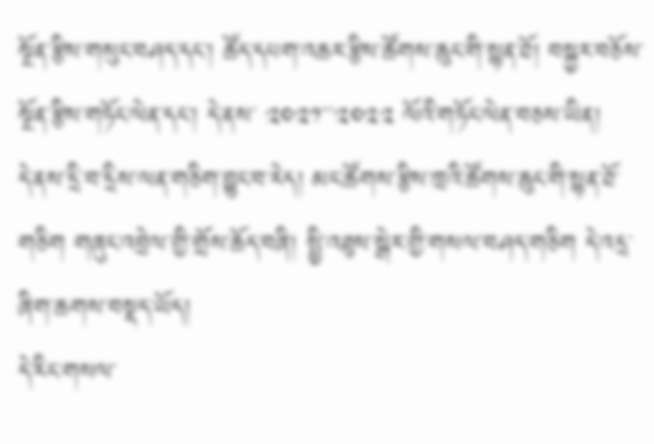སྔོན་རྩིས་གསུང་བཤད་དང་། ཚོད་དཔག་འཆར་རྩིས་ཚོགས་ཆུང་གི་སྙན་ཐོ། བསྐྱར་བཅོས་སྔོན་རྩིས་གཏོང་ལེན་དང་། དེ་ནས་ ༢༠༢༡་་་༢༠༢༢ ལོའི་གཏོང་ལེན་བཅས་ཡིན།
དེ་ནས་དྲི་བ་དྲིས་ལན་གཅིག་བྱུང་བ་རེད། མང་ཚོགས་རྩིས་ཁྲའི་ཚོགས་ཆུང་གི་སྙན་ཐོ་གཅིག གཞུང་འབྲེལ་གྱི་གྲོས་ཆོད་བཞི། སྤྱི་འཐུས་སྒེར་གྱི་གསལ་བཤད་གཅིག དེ་འདྲ་ཞིག་ཆགས་བསྡད་ཡོད།
དེ་རིང་གསལ་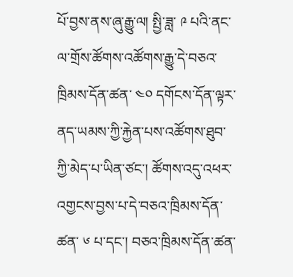པོ་བྱས་ནས་ཞུ་རྒྱུ་ལ། སྤྱི་ཟླ་ ༩ པའི་ནང་ལ་གྲོས་ཚོགས་འཚོགས་རྒྱུ་དེ་བཅའ་ཁྲིམས་དོན་ཚན་ ༤༠ དགོངས་དོན་ལྟར་ནད་ཡམས་ཀྱི་རྐྱེན་པས་འཚོགས་ཐུབ་ཀྱི་མེད་པ་ཡིན་ཙང་། ཚོགས་འདུ་འཕར་འགྱངས་བྱས་པ་དེ་བཅའ་ཁྲིམས་དོན་ཚན་ ༦ པ་དང་། བཅའ་ཁྲིམས་དོན་ཚན་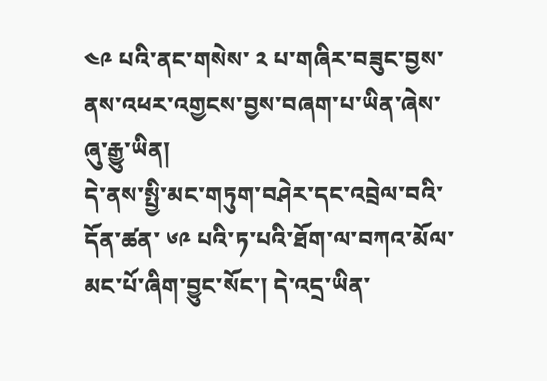༤༩ པའི་ནང་གསེས་ ༢ པ་གཞིར་བཟུང་བྱས་ནས་འཕར་འགྱངས་བྱས་བཞག་པ་ཡིན་ཞེས་ཞུ་རྒྱུ་ཡིན།
དེ་ནས་སྤྱི་མང་གཏུག་བཤེར་དང་འབྲེལ་བའི་དོན་ཚན་ ༦༩ པའི་ཏ་པའི་ཐོག་ལ་བཀའ་མོལ་མང་པོ་ཞིག་བྱུང་སོང་། དེ་འདྲ་ཡིན་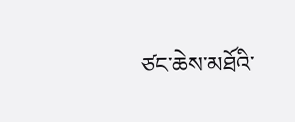ཙང་ཆེས་མཐོའི་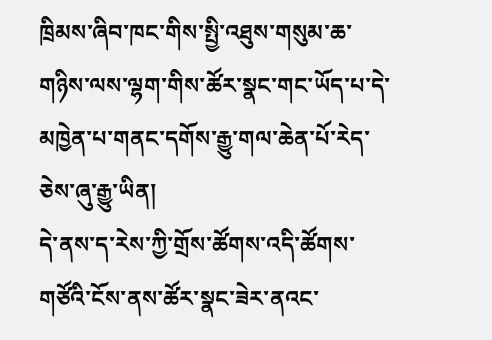ཁྲིམས་ཞིབ་ཁང་གིས་སྤྱི་འཐུས་གསུམ་ཆ་གཉིས་ལས་ལྷག་གིས་ཚོར་སྣང་གང་ཡོད་པ་དེ་མཁྱེན་པ་གནང་དགོས་རྒྱུ་གལ་ཆེན་པོ་རེད་ཅེས་ཞུ་རྒྱུ་ཡིན།
དེ་ནས་ད་རེས་ཀྱི་གྲོས་ཚོགས་འདི་ཚོགས་གཙོའི་ངོས་ནས་ཚོར་སྣང་ཟེར་ནའང་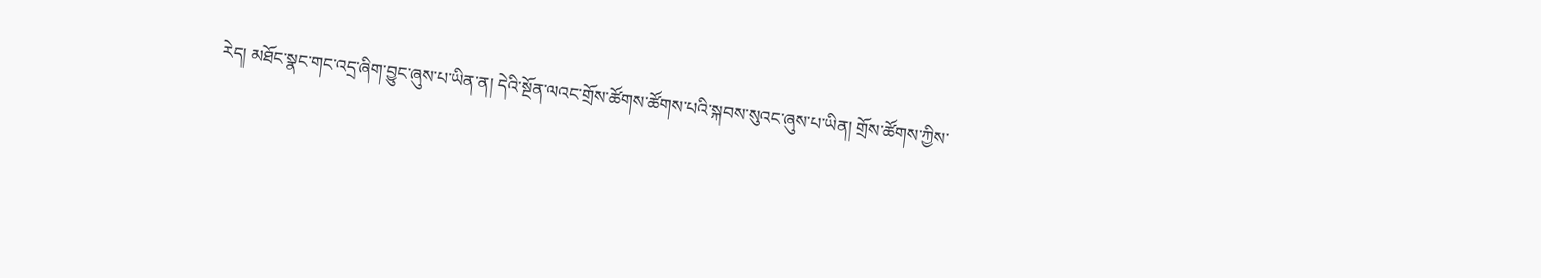རེད། མཐོང་སྣང་གང་འདྲ་ཞིག་བྱུང་ཞུས་པ་ཡིན་ན། དེའི་སྔོན་ལའང་གྲོས་ཚོགས་ཚོགས་པའི་སྐབས་སུའང་ཞུས་པ་ཡིན། གྲོས་ཚོགས་ཀྱིས་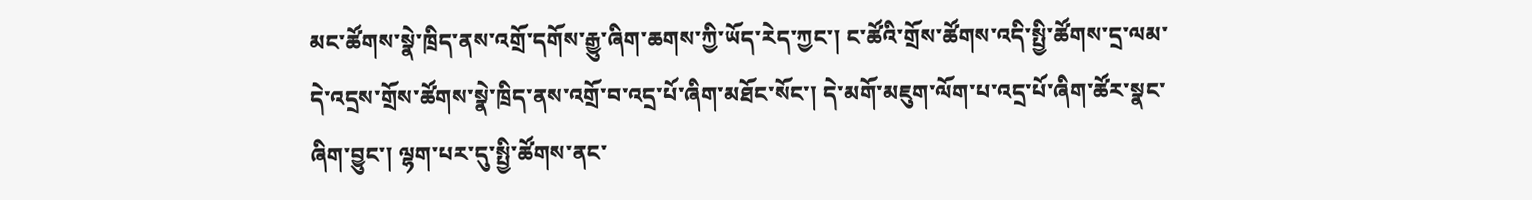མང་ཚོགས་སྣེ་ཁྲིད་ནས་འགྲོ་དགོས་རྒྱུ་ཞིག་ཆགས་ཀྱི་ཡོད་རེད་ཀྱང་། ང་ཚོའི་གྲོས་ཚོགས་འདི་སྤྱི་ཚོགས་དྲ་ལམ་དེ་འདྲས་གྲོས་ཚོགས་སྣེ་ཁྲིད་ནས་འགྲོ་བ་འདྲ་པོ་ཞིག་མཐོང་སོང་། དེ་མགོ་མཇུག་ལོག་པ་འདྲ་པོ་ཞིག་ཚོར་སྣང་ཞིག་བྱུང་། ལྷག་པར་དུ་སྤྱི་ཚོགས་ནང་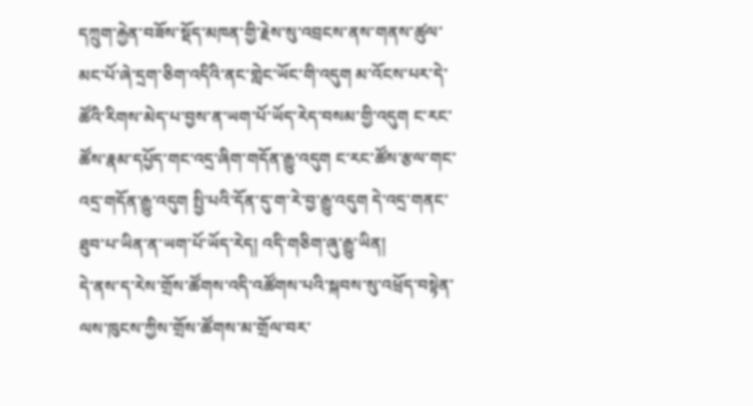དཀྲུག་རྐྱེན་བཟོས་སྡོད་མཁན་གྱི་རྗེས་སུ་འབྲངས་ནས་གནས་ཚུལ་མང་པོ་ཞེ་དྲག་ཅིག་འདིའི་ནང་གླེང་ཡོང་གི་འདུག མ་འོངས་པར་དེ་ཚོའི་རིགས་མེད་པ་བྱས་ན་ཡག་པོ་ཡོད་རེད་བསམ་གྱི་འདུག ང་རང་ཚོས་རྣམ་དཔྱོད་གང་འདྲ་ཞིག་གདོན་རྒྱུ་འདུག ང་རང་ཚོས་རྩལ་གང་འདྲ་གདོན་རྒྱུ་འདུག སྤྱི་པའི་དོན་དུ་ག་རེ་བྱ་རྒྱུ་འདུག དེ་འདྲ་གནང་ཐུབ་པ་ཡིན་ན་ཡག་པོ་ཡོད་རེད། འདི་གཅིག་ཞུ་རྒྱུ་ཡིན།
དེ་ནས་ད་རེས་གྲོས་ཚོགས་འདི་འཚོགས་པའི་སྐབས་སུ་འཕྲོད་བསྟེན་ལས་ཁུངས་ཀྱིས་གྲོས་ཚོགས་མ་གྲོལ་བར་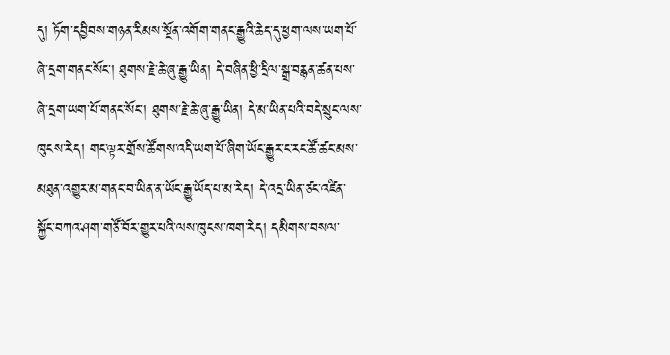དུ། ཏོག་དབྱིབས་གཉན་རིམས་སྔོན་འགོག་གནང་རྒྱུའི་ཆེད་དུ་ཕྱག་ལས་ཡག་པོ་ཞེ་དྲག་གནང་སོང་། ཐུགས་རྗེ་ཆེ་ཞུ་རྒྱུ་ཡིན། དེ་བཞིན་ཕྱི་དྲིལ་སྒྲ་བརྙན་ཚན་པས་ཞེ་དྲག་ཡག་པོ་གནང་སོང་། ཐུགས་རྗེ་ཆེ་ཞུ་རྒྱུ་ཡིན། དེ་མ་ཡིན་པའི་བདེ་སྲུང་ལས་ཁུངས་རེད། གང་ལྟར་གྲོས་ཚོགས་འདི་ཡག་པོ་ཞིག་ཡོང་རྒྱུར་ང་རང་ཚོ་ཚང་མས་མཐུན་འགྱུར་མ་གནང་བ་ཡིན་ན་ཡོང་རྒྱུ་ཡོད་པ་མ་རེད། དེ་འདྲ་ཡིན་ཙང་འཛིན་སྐྱོང་བཀའ་ཤག་གཙོ་བོར་གྱུར་པའི་ལས་ཁུངས་ཁག་རེད། དམིགས་བསལ་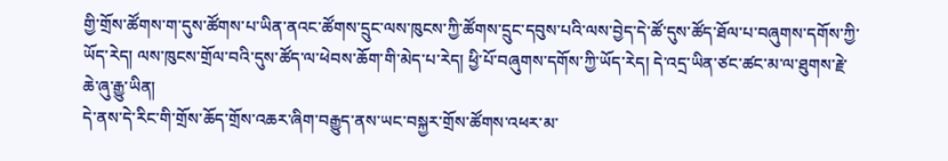གྱི་གྲོས་ཚོགས་ག་དུས་ཚོགས་པ་ཡིན་ནའང་ཚོགས་དྲུང་ལས་ཁུངས་ཀྱི་ཚོགས་དྲུང་དབུས་པའི་ལས་བྱེད་དེ་ཚོ་དུས་ཚོད་ཐོལ་པ་བཞུགས་དགོས་ཀྱི་ཡོད་རེད། ལས་ཁུངས་གྲོལ་བའི་དུས་ཚོད་ལ་ཕེབས་ཆོག་གི་མེད་པ་རེད། ཕྱི་པོ་བཞུགས་དགོས་ཀྱི་ཡོད་རེད། དེ་འདྲ་ཡིན་ཙང་ཚང་མ་ལ་ཐུགས་རྗེ་ཆེ་ཞུ་རྒྱུ་ཡིན།
དེ་ནས་དེ་རིང་གི་གྲོས་ཆོད་གྲོས་འཆར་ཞིག་བརྒྱུད་ནས་ཡང་བསྐྱར་གྲོས་ཚོགས་འཕར་མ་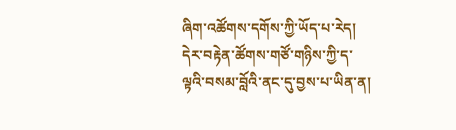ཞིག་འཚོགས་དགོས་ཀྱི་ཡོད་པ་རེད། དེར་བརྟེན་ཚོགས་གཙོ་གཉིས་ཀྱི་ད་ལྟའི་བསམ་བློའི་ནང་དུ་བྱས་པ་ཡིན་ན།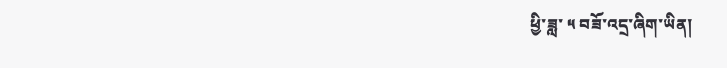ཕྱི་ཟླ་ ༥ བཟོ་འདྲ་ཞིག་ཡིན།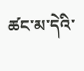ཚང་མ་དེའི་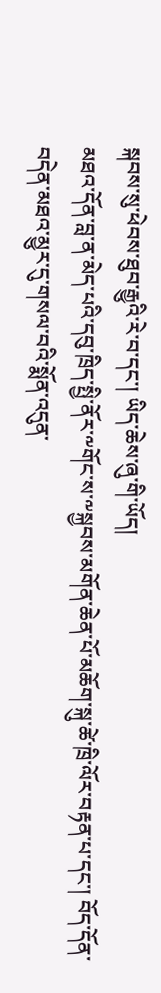སྐབས་སུ་ཕེབས་ཐུབ་རྒྱུའི་རེ་བ་དང་། ཡིད་ཆེས་ཞུ་གི་ཡོད།
མཐའ་དོན་བླ་ན་མེད་པའི་དབུ་ཁྲིད་སྤྱི་ནོར་༸གོང་ས་༸སྐྱབས་མགོན་ཆེན་པོ་མཆོག་སྐུ་ཚེ་ཁྲི་ལོར་བརྟན་པ་དང་། བོད་དོན་བདེན་མཐའ་མྱུར་དུ་གསལ་བའི་སྨོན་འདུན་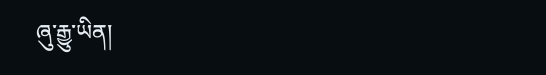ཞུ་རྒྱུ་ཡིན།